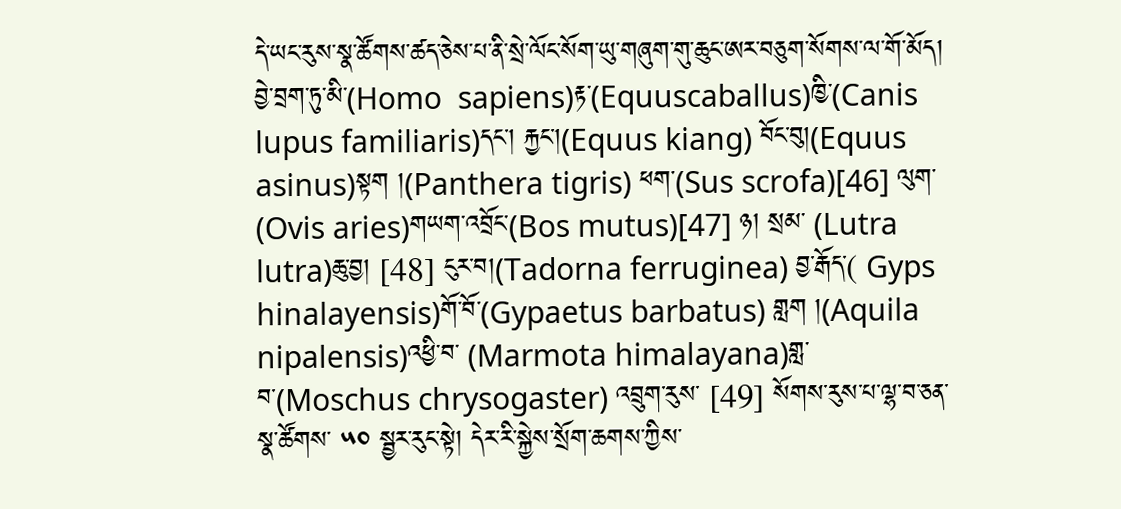དེ་ཡང་རུས་སྣ་ཚོགས་ཚད་ཅེས་པ་ནི་སྲེ་ལོང་སོག་ཡུ་གཞུག་གུ་ཆུང་ཨར་བཅུག་སོགས་ལ་གོ་མོད། བྱེ་བྲག་ཏུ་མི་(Homo  sapiens)རྟ་(Equuscaballus)ཁྱི་(Canis lupus familiaris)དང་། རྐྱང་།(Equus kiang) བོང་བུ།(Equus asinus)སྟག །(Panthera tigris) ཕག་(Sus scrofa)[46] ལུག་ (Ovis aries)གཡག་འབྲོང་(Bos mutus)[47] ཉ། སྲམ་ (Lutra lutra)ཆུ་བྱ། [48] ངུར་བ།(Tadorna ferruginea) བྱ་རྒོད་( Gyps hinalayensis)གོ་བོ་(Gypaetus barbatus) གླག །(Aquila nipalensis)འཕྱི་བ་ (Marmota himalayana)གླ་བ་(Moschus chrysogaster) འབྲུག་རུས་ [49] སོགས་རུས་པ་ལྷ་བ་ཅན་སྣ་ཚོགས་ ༥༠ སྦྱར་རུང་སྟེ། དེར་རི་སྐྱེས་སྲོག་ཆགས་ཀྱིས་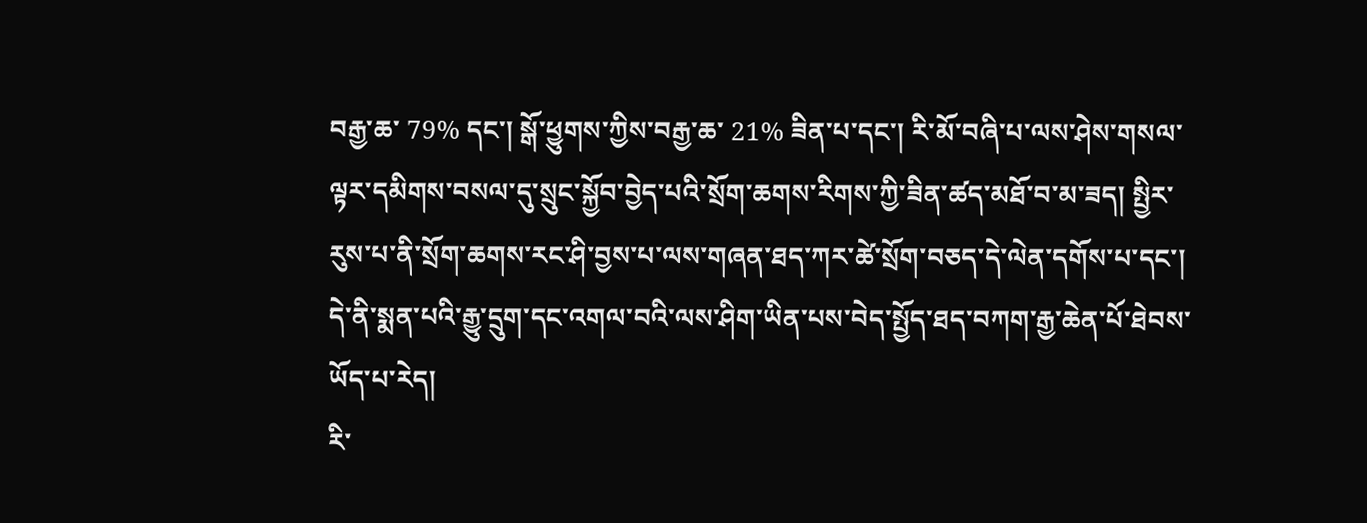བརྒྱ་ཆ་ 79% དང་། སྒོ་ཕྱུགས་ཀྱིས་བརྒྱ་ཆ་ 21% ཟིན་པ་དང་། རི་མོ་བཞི་པ་ལས་ཤེས་གསལ་ལྟར་དམིགས་བསལ་དུ་སྲུང་སྐྱོབ་བྱེད་པའི་སྲོག་ཆགས་རིགས་ཀྱི་ཟིན་ཚད་མཐོ་བ་མ་ཟད། སྤྱིར་རུས་པ་ནི་སྲོག་ཆགས་རང་ཤི་བྱས་པ་ལས་གཞན་ཐད་ཀར་ཚེ་སྲོག་བཅད་དེ་ལེན་དགོས་པ་དང་།  དེ་ནི་སྨན་པའི་རྒྱུ་དྲུག་དང་འགལ་བའི་ལས་ཤིག་ཡིན་པས་བེད་སྤྱོད་ཐད་བཀག་རྒྱ་ཆེན་པོ་ཐེབས་ཡོད་པ་རེད།
རི་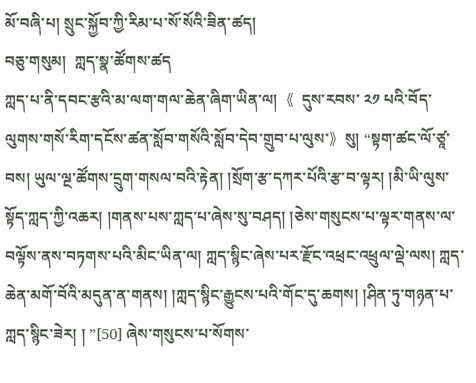མོ་བཞི་པ། སྲུང་སྐྱོབ་ཀྱི་རིམ་པ་སོ་སོའི་ཟིན་ཚད།
བཅུ་གསུམ།  ཀླད་སྣ་ཚོགས་ཚད
ཀླད་པ་ནི་དབང་རྩའི་མ་ལག་གལ་ཆེན་ཞིག་ཡིན་ལ།  《  དུས་རབས་ ༢༡ པའི་བོད་ལུགས་གསོ་རིག་དངོས་ཚན་སློབ་གསོའི་སློབ་དེབ་གྲུབ་པ་ལུས་》  སུ། “སྟག་ཚང་ལོ་ཙཱ་བས། ཡུལ་ལྔ་ཚོགས་དྲུག་གསལ་བའི་རྟེན། །སྲོག་རྩ་དཀར་པོའི་རྩ་བ་ལྟར། །མི་ཡི་ལུས་སྟོད་ཀླད་ཀྱི་འཆར། །གནས་པས་ཀླད་པ་ཞེས་སུ་བཤད། །ཅེས་གསུངས་པ་ལྟར་གནས་ལ་བལྟོས་ནས་བཏགས་པའི་མིང་ཡིན་ལ། ཀླད་སྙིང་ཞེས་པར་རྫོང་འཕྲང་འཕྲུལ་ལྡེ་ལས། ཀླད་ཆེན་མགོ་བོའི་མདུན་ན་གནས། །ཀླད་སྙིང་རྒྱུངས་པའི་གོང་དུ་ཆགས། །ཤིན་ཏུ་གཉན་པ་ཀླད་སྙིང་ཟེར། ། ”[50] ཞེས་གསུངས་པ་སོགས་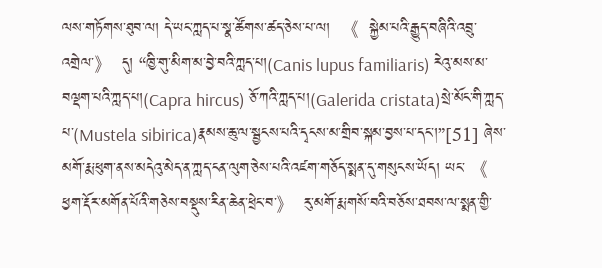ལས་གཏོགས་ཐུབ་ལ། དེ་ཡང་ཀླད་པ་སྣ་ཚོགས་ཚད་ཅེས་པ་ལ།  《  སྐྱེམ་པའི་རྒྱུད་བཞིའི་འབྲུ་འགྲེལ་》  དུ། “ཁྱི་གུ་མིག་མ་བྱེ་བའི་ཀླད་པ།(Canis lupus familiaris) རེའུ་མས་མ་བལྡག་པའི་ཀླད་པ།(Capra hircus) ཅོ་ཀའི་ཀླད་པ།(Galerida cristata)སྲེ་མོང་གི་ཀླད་པ་(Mustela sibirica)རྣམས་ཆུ་ལ་སྦྱངས་པའི་དྭངས་མ་གྲིབ་སྐམ་བྱས་པ་དང་།”[51] ཞེས་མགོ་རྨ་ཕུག་ནས་མདེའུ་མེད་ན་ཀླད་ངན་ལུག་ཅེས་པའི་འཛག་གཅོད་སྨན་དུ་གསུངས་ཡོད། ཡང་ 《  ཕྱག་རྡོར་མགོན་པོའི་གཅེས་བསྡུས་རིན་ཆེན་ཕྲེང་བ་》  རུ་མགོ་རྨ་གསོ་བའི་བཅོས་ཐབས་ལ་སྨན་གྱི་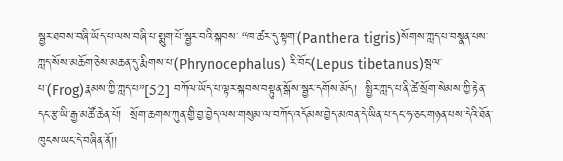སྦྱར་ཐབས་བཞི་ཡོད་པ་ལས་བཞི་པ་སྨུག་པོ་སྦྱར་བའི་སྐབས་ “ཁ་ཚར་དུ་སྟག་(Panthera tigris)སོགས་ཀླད་པ་བསྣན་པས་ཀླད་སོས་མཆོག་ཅེས་མཆན་དུ་རྨིགས་པ་(Phrynocephalus) རི་བོང་(Lepus tibetanus)སྦལ་པ་(Frog)རྣམས་ཀྱི་ཀླད་པ”[52] བཀོལ་ཡོད་པ་ལྟར་སྐབས་བསྟུན་སྒོས་སྦྱར་དགོས་མོད།  སྤྱིར་ཀླད་པ་ནི་ཚེ་སྲོག་སེམས་ཀྱི་རྟེན་དང་རྩ་ཡི་རྒྱ་མཚོ་ཆེན་པོ།  སྲོག་ཆགས་ཀུན་གྱི་བྱ་བྱེད་ལས་གསུམ་ལ་བཀོད་འདོམས་བྱེད་མཁན་དེ་ཡིན་པ་དང་ཧ་ཅང་གཉན་པས་དེའི་ཐོན་ཁུངས་ཡང་དེ་བཞིན་ནོ།།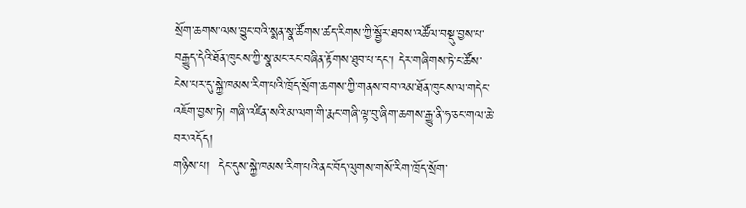སྲོག་ཆགས་ལས་བྱུང་བའི་སྨན་སྣ་ཚོགས་ཚད་རིགས་ཀྱི་སྦྱོར་ཐབས་འཚོལ་བསྡུ་བྱས་པ་བརྒྱུད་དེའི་ཐོན་ཁུངས་ཀྱི་སྣ་མང་རང་བཞིན་རྟོགས་ཐུབ་པ་དང་། དེར་གཞིགས་ཏེ་ང་ཚོས་ངེས་པར་དུ་སྐྱེ་ཁམས་རིག་པའི་ཁྲོད་སྲོག་ཆགས་ཀྱི་གནས་བབ་འམ་ཐོན་ཁུངས་ལ་གདེང་འཇོག་བྱས་ཏེ། གཞི་འཛིན་སའི་མ་ལག་གི་རྨང་གཞི་ལྟ་བུ་ཞིག་ཆགས་རྒྱུ་ནི་ཧ་ཅང་གལ་ཆེ་བར་འདོད།
གཉིས་པ།  དེང་དུས་སྐྱེ་ཁམས་རིག་པའི་ནང་བོད་ལུགས་གསོ་རིག་ཁྲོད་སྲོག་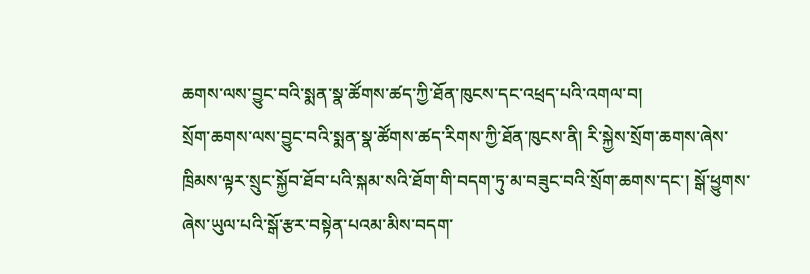ཆགས་ལས་བྱུང་བའི་སྨན་སྣ་ཚོགས་ཚད་ཀྱི་ཐོན་ཁུངས་དང་འཕྲད་པའི་འགལ་བ།
སྲོག་ཆགས་ལས་བྱུང་བའི་སྨན་སྣ་ཚོགས་ཚད་རིགས་ཀྱི་ཐོན་ཁུངས་ནི། རི་སྐྱེས་སྲོག་ཆགས་ཞེས་ཁྲིམས་ལྟར་སྲུང་སྐྱོབ་ཐོབ་པའི་སྐམ་སའི་ཐོག་གི་བདག་ཏུ་མ་བཟུང་བའི་སྲོག་ཆགས་དང་། སྒོ་ཕྱུགས་ཞེས་ཡུལ་པའི་སྒོ་རྩར་བསྟེན་པའམ་མིས་བདག་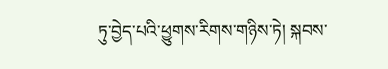ཏུ་བྱེད་པའི་ཕྱུགས་རིགས་གཉིས་ཏེ། སྐབས་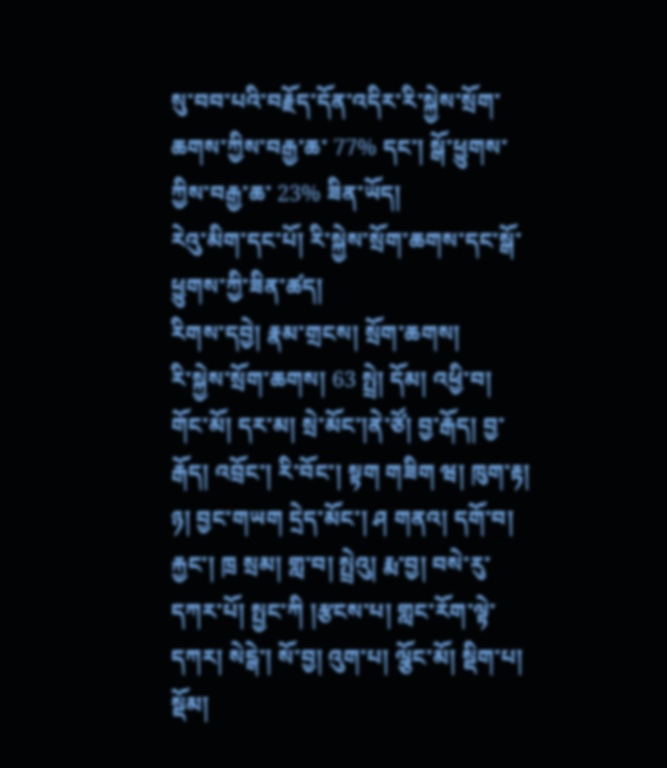སུ་བབ་པའི་བརྗོད་དོན་འདིར་རི་སྐྱེས་སྲོག་ཆགས་ཀྱིས་བརྒྱ་ཆ་ 77% དང་། སྒོ་ཕྱུགས་ཀྱིས་བརྒྱ་ཆ་ 23% ཟིན་ཡོད།
རེའུ་མིག་དང་པོ། རི་སྐྱེས་སྲོག་ཆགས་དང་སྒོ་ཕྱུགས་ཀྱི་ཟིན་ཚད།
རིགས་དབྱེ། རྣམ་གྲངས། སྲོག་ཆགས།
རི་སྐྱེས་སྲོག་ཆགས། 63 སྤྲེ། དོམ། འཕྱི་བ། གོང་མོ། དར་མ། སྲེ་མོང་།ནེ་ཙོ། བྱ་རྒོད། བྱ་རྒོད། འབྲོང་། རི་བོང་། སྟག གཟིག ཝ། ཁུག་རྟ། ཉ། བྱང་གཡག དྲེད་མོང་། ཤ གནའ། དགོ་བ། རྐྱང་། ཁྲ སྲམ། གླ་བ། སྤྲེའུ། རྨ་བྱ། བསེ་རུ་དཀར་པོ། སྤྱང་ཀི །རྩངས་པ། གླང་རོག་ལྟེ་དཀར། སེངྒེ་། སོ་བྱ། འུག་པ། ལྕོང་མོ། སྡིག་པ། སྡོམ།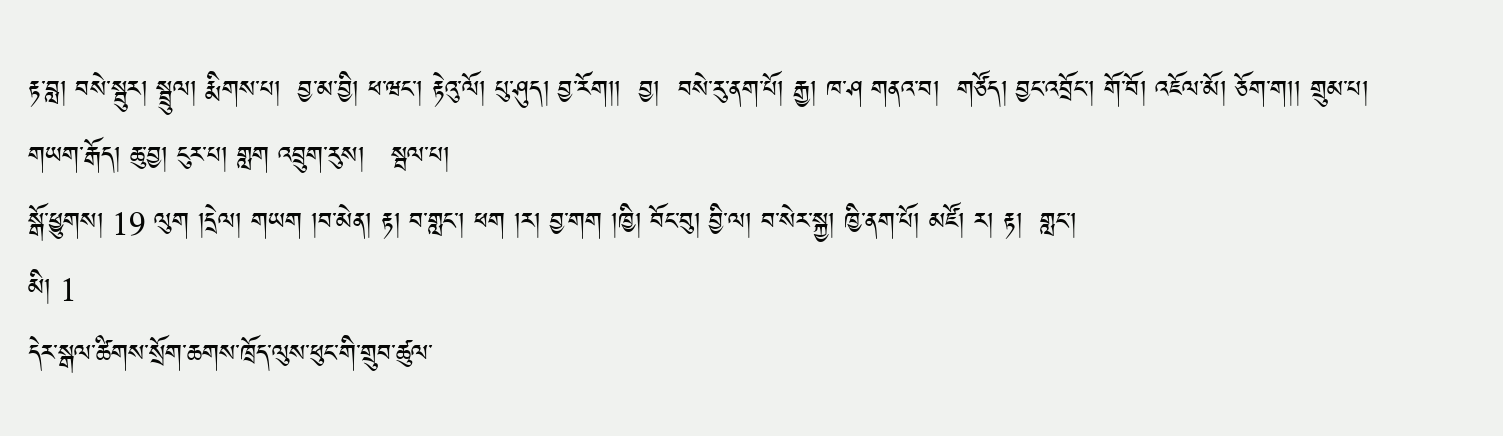རྟ་བླ། བསེ་སྦུར། སྦྲུལ། རྨིགས་པ།  བྱ་མ་བྱི། ཕ་ཝང་། རྟེའུ་ལོ། པུ་ཤུད། བྱ་རོག།།  བྱ།  བསེ་རུ་ནག་པོ། རྒྱ། ཁ་ཤ གནའ་བ།  གཙོད། བྱང་འབྲོང་། གོ་བོ། འཇོལ་མོ། ཅོག་ག།། གྲུམ་པ།
གཡག་རྒོད། ཆུ་བྱ། ངུར་པ། གླག འབྲུག་རུས།   སྦལ་པ།
སྒོ་ཕྱུགས། 19 ལུག །དྲེལ། གཡག །བ་མེན། རྟ། བ་གླང་། ཕག །ར། བྱ་གག །ཁྱི། བོང་བུ། བྱི་ལ། བ་སེར་སྐྱ། ཁྱི་ནག་པོ། མཛོ། ར། རྟ།  གླང་།
མི། 1
དེར་སྒལ་ཚིགས་སྲོག་ཆགས་ཁྲོད་ལུས་ཕུང་གི་གྲུབ་ཚུལ་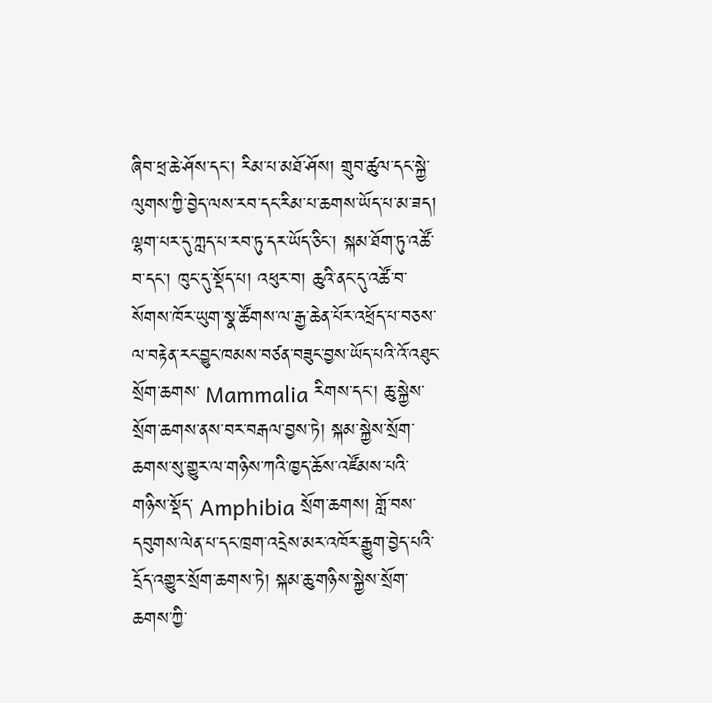ཞིབ་ཕྲ་ཆེ་ཤོས་དང་། རིམ་པ་མཐོ་ཤོས། གྲུབ་ཚུལ་དང་སྐྱེ་ལུགས་ཀྱི་བྱེད་ལས་རབ་དང་རིམ་པ་ཆགས་ཡོད་པ་མ་ཟད། ལྷག་པར་དུ་ཀླད་པ་རབ་ཏུ་དར་ཡོད་ཅིང་། སྐམ་ཐོག་ཏུ་འཚོ་བ་དང་། ཁུང་དུ་སྡོད་པ། འཕུར་བ། ཆུའི་ནང་དུ་འཚོ་བ་སོགས་ཁོར་ཡུག་སྣ་ཚོགས་ལ་རྒྱ་ཆེན་པོར་འཕྲོད་པ་བཅས་ལ་བརྟེན་རང་བྱུང་ཁམས་བཙན་བཟུང་བྱས་ཡོད་པའི་འོ་འཐུང་སྲོག་ཆགས་ Mammalia རིགས་དང་། ཆུ་སྐྱེས་སྲོག་ཆགས་ནས་བར་བརྒལ་བྱས་ཏེ། སྐམ་སྐྱེས་སྲོག་ཆགས་སུ་གྱུར་ལ་གཉིས་ཀའི་ཁྱད་ཆོས་འཛོམས་པའི་གཉིས་སྡོད་ Amphibia སྲོག་ཆགས། གློ་བས་དབུགས་ལེན་པ་དང་ཁྲག་འདྲེས་མར་འཁོར་རྒྱུག་བྱེད་པའི་དྲོད་འགྱུར་སྲོག་ཆགས་ཏེ། སྐམ་ཆུ་གཉིས་སྐྱེས་སྲོག་ཆགས་ཀྱི་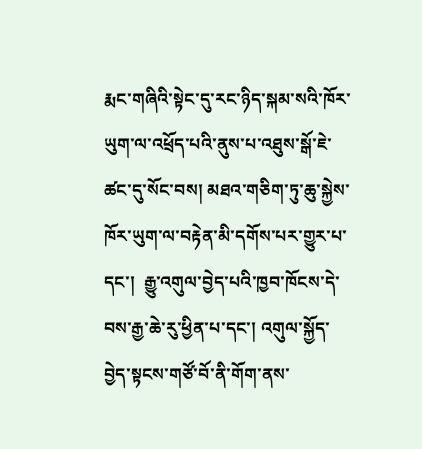རྨང་གཞིའི་སྟེང་དུ་རང་ཉིད་སྐམ་སའི་ཁོར་ཡུག་ལ་འཕྲོད་པའི་ནུས་པ་འཐུས་སྒོ་ཇེ་ཚང་དུ་སོང་བས། མཐའ་གཅིག་ཏུ་ཆུ་སྐྱེས་ཁོར་ཡུག་ལ་བརྟེན་མི་དགོས་པར་གྱུར་པ་དང་།  རྒྱུ་འགུལ་བྱེད་པའི་ཁྱབ་ཁོངས་དེ་བས་རྒྱ་ཆེ་རུ་ཕྱིན་པ་དང་། འགུལ་སྐྱོད་བྱེད་སྟངས་གཙོ་བོ་ནི་གོག་ནས་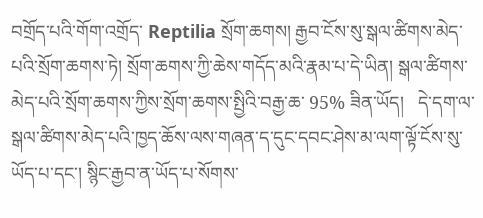བགྲོད་པའི་གོག་འགྲོད་ Reptilia སྲོག་ཆགས། རྒྱབ་ངོས་སུ་སྒལ་ཚིགས་མེད་པའི་སྲོག་ཆགས་ཏེ། སྲོག་ཆགས་ཀྱི་ཆེས་གདོད་མའི་རྣམ་པ་དེ་ཡིན། སྒལ་ཚིགས་མེད་པའི་སྲོག་ཆགས་ཀྱིས་སྲོག་ཆགས་སྤྱིའི་བརྒྱ་ཆ་ 95% ཟིན་ཡོད།   དེ་དག་ལ་སྒལ་ཚིགས་མེད་པའི་ཁྱད་ཆོས་ལས་གཞན་ད་དུང་དབང་ཤེས་མ་ལག་ལྟོ་ངོས་སུ་ཡོད་པ་དང་། སྙིང་རྒྱབ་ན་ཡོད་པ་སོགས་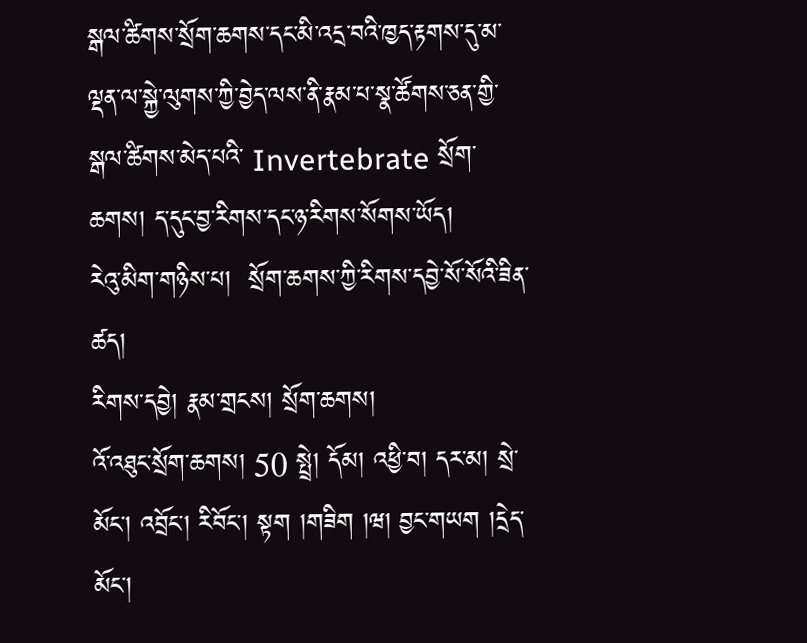སྒལ་ཚིགས་སྲོག་ཆགས་དང་མི་འདྲ་བའི་ཁྱད་རྟགས་དུ་མ་ལྡན་ལ་སྐྱེ་ལུགས་ཀྱི་བྱེད་ལས་ནི་རྣམ་པ་སྣ་ཚོགས་ཅན་གྱི་སྒལ་ཚིགས་མེད་པའི་ Invertebrate སྲོག་ཆགས། ད་དུང་བྱ་རིགས་དང་ཉ་རིགས་སོགས་ཡོད།
རེའུ་མིག་གཉིས་པ།  སྲོག་ཆགས་ཀྱི་རིགས་དབྱེ་སོ་སོའི་ཟིན་ཚད།
རིགས་དབྱེ། རྣམ་གྲངས། སྲོག་ཆགས།
འོ་འཐུང་སྲོག་ཆགས། 50 སྤྲེ། དོམ། འཕྱི་བ། དར་མ། སྲེ་མོང་། འབྲོང་། རིབོང་། སྟག །གཟིག །ཝ། བྱང་གཡག །དྲེད་མོང་།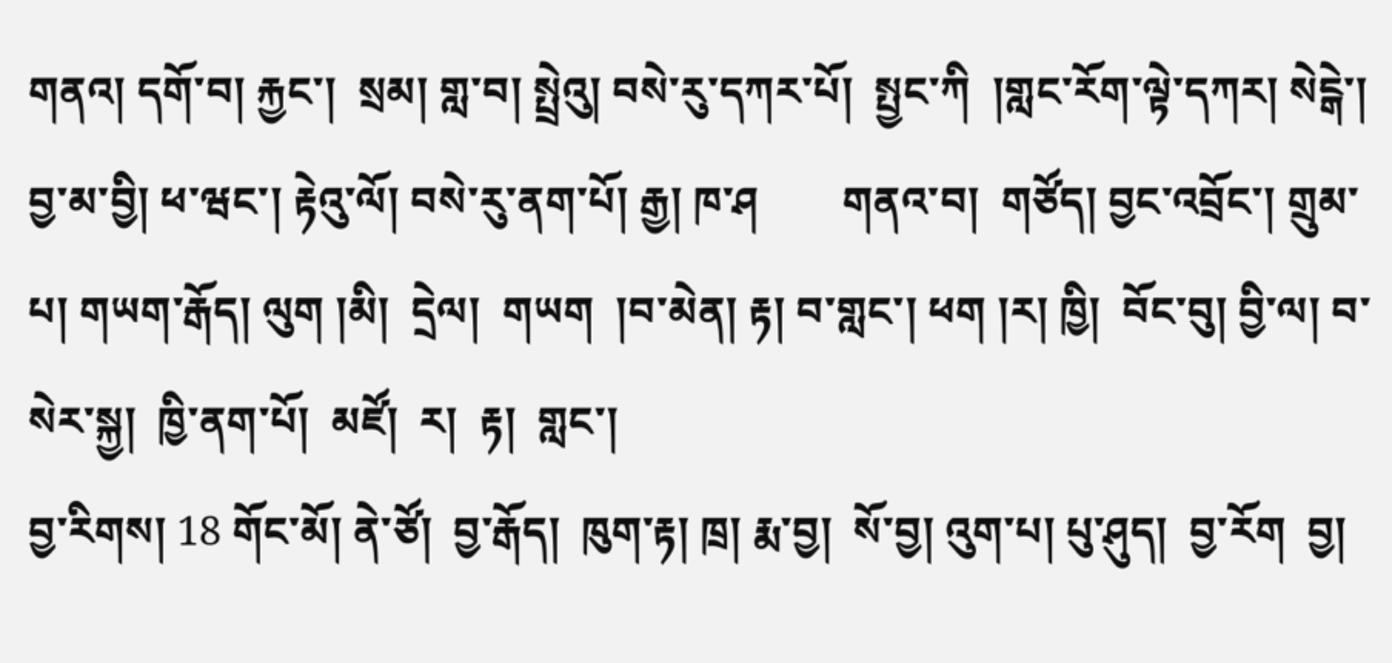གནའ། དགོ་བ། རྐྱང་།  སྲམ། གླ་བ། སྤྲེའུ། བསེ་རུ་དཀར་པོ།  སྤྱང་ཀི  །གླང་རོག་ལྟེ་དཀར། སེངྒེ་། བྱ་མ་བྱི། ཕ་ཝང་། རྟེའུ་ལོ། བསེ་རུ་ནག་པོ། རྒྱ། ཁ་ཤ        གནའ་བ།  གཙོད། བྱང་འབྲོང་། གྲུམ་པ། གཡག་རྒོད། ལུག །མི།  དྲེལ།  གཡག  །བ་མེན། རྟ། བ་གླང་། ཕག །ར། ཁྱི།  བོང་བུ། བྱི་ལ། བ་སེར་སྐྱ།  ཁྱི་ནག་པོ།  མཛོ།  ར།  རྟ།  གླང་།
བྱ་རིགས། 18 གོང་མོ། ནེ་ཙོ།  བྱ་རྒོད།  ཁུག་རྟ། ཁྲ། རྨ་བྱ།  སོ་བྱ། འུག་པ། པུ་ཤུད།  བྱ་རོག  བྱ།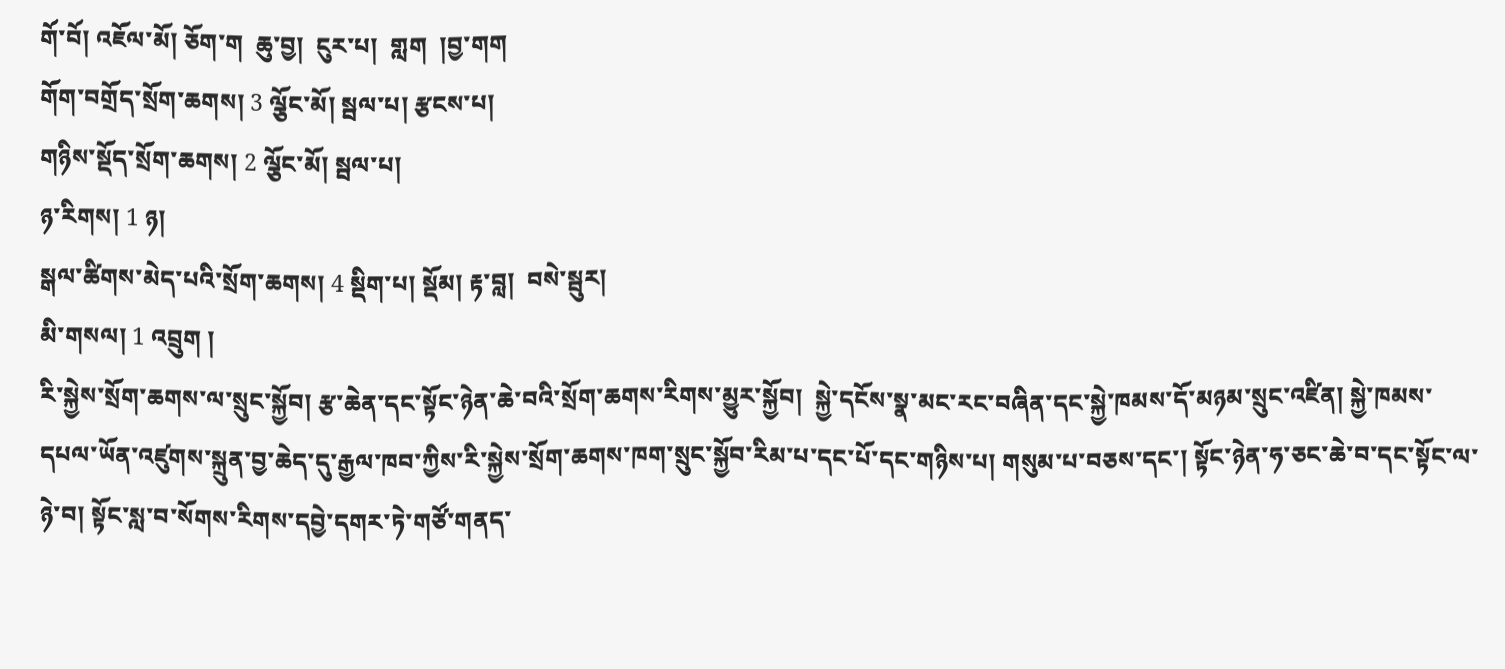གོ་བོ། འཇོལ་མོ། ཅོག་ག  ཆུ་བྱ།  ངུར་པ།  གླག  །བྱ་གག
གོག་བགྲོད་སྲོག་ཆགས། 3 ལྕོང་མོ། སྦལ་པ། རྩངས་པ།
གཉིས་སྡོད་སྲོག་ཆགས། 2 ལྕོང་མོ། སྦལ་པ།
ཉ་རིགས། 1 ཉ།
སྒལ་ཚིགས་མེད་པའི་སྲོག་ཆགས། 4 སྡིག་པ། སྡོམ། རྟ་བླ།  བསེ་སྦུར།
མི་གསལ། 1 འབྲུག །
རི་སྐྱེས་སྲོག་ཆགས་ལ་སྲུང་སྐྱོབ། རྩ་ཆེན་དང་སྟོང་ཉེན་ཆེ་བའི་སྲོག་ཆགས་རིགས་མྱུར་སྐྱོབ།  སྐྱེ་དངོས་སྣ་མང་རང་བཞིན་དང་སྐྱེ་ཁམས་དོ་མཉམ་སྲུང་འཛིན། སྐྱེ་ཁམས་དཔལ་ཡོན་འཛུགས་སྐྲུན་བྱ་ཆེད་དུ་རྒྱལ་ཁབ་ཀྱིས་རི་སྐྱེས་སྲོག་ཆགས་ཁག་སྲུང་སྐྱོབ་རིམ་པ་དང་པོ་དང་གཉིས་པ། གསུམ་པ་བཅས་དང་། སྟོང་ཉེན་ཧ་ཅང་ཆེ་བ་དང་སྟོང་ལ་ཉེ་བ། སྟོང་སླ་བ་སོགས་རིགས་དབྱེ་དགར་ཏེ་གཙོ་གནད་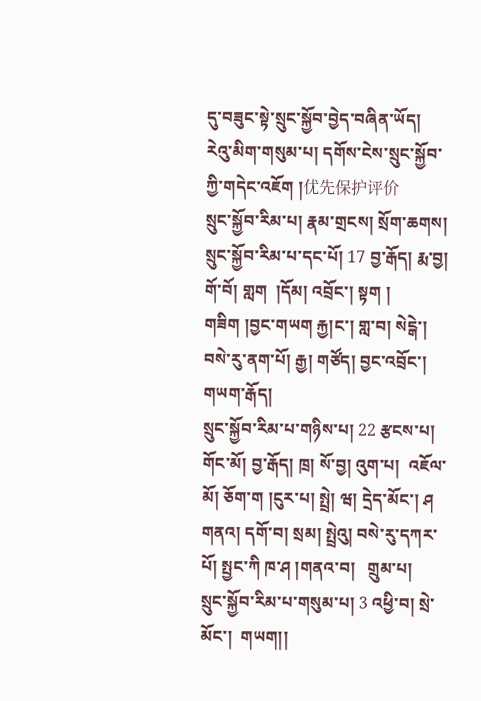དུ་བཟུང་སྟེ་སྲུང་སྐྱོབ་བྱེད་བཞིན་ཡོད།
རེའུ་མིག་གསུམ་པ། དགོས་ངེས་སྲུང་སྐྱོབ་ཀྱི་གདེང་འཇོག །优先保护评价
སྲུང་སྐྱོབ་རིམ་པ། རྣམ་གྲངས། སྲོག་ཆགས།
སྲུང་སྐྱོབ་རིམ་པ་དང་པོ། 17 བྱ་རྒོད། རྨ་བྱ། གོ་བོ། གླག  །དོམ། འབྲོང་། སྟག ། གཟིག །བྱང་གཡག རྐྱ།ང་། གླ་བ། སེངྒེ་། བསེ་རུ་ནག་པོ། རྒྱ། གཙོད། བྱང་འབྲོང་། གཡག་རྒོད།
སྲུང་སྐྱོབ་རིམ་པ་གཉིས་པ། 22 རྩངས་པ། གོང་མོ། བྱ་རྒོད། ཁྲ། སོ་བྱ། འུག་པ།  འཇོལ་མོ། ཅོག་ག །ངུར་པ། སྤྲེ། ཝ། དྲེད་མོང་། ཤ གནའ། དགོ་བ། སྲམ། སྤྲེའུ། བསེ་རུ་དཀར་པོ། སྤྱང་ཀི ཁ་ཤ །གནའ་བ།   གྲུམ་པ།
སྲུང་སྐྱོབ་རིམ་པ་གསུམ་པ། 3 འཕྱི་བ། སྲེ་མོང་།  གཡག།།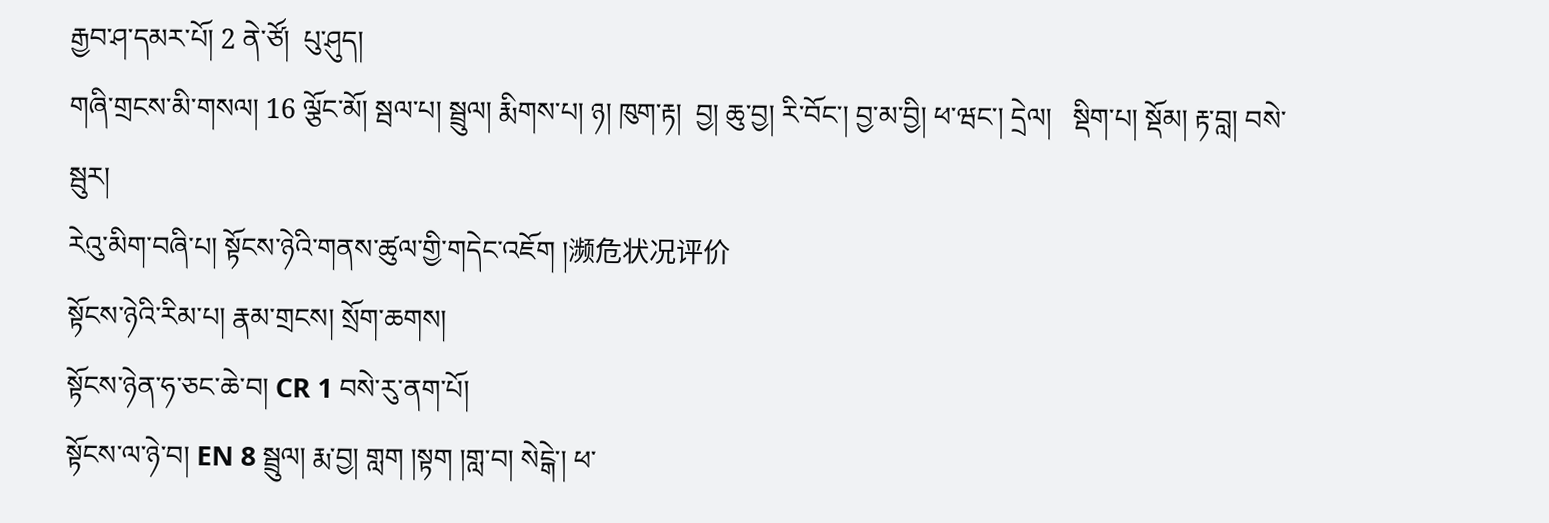རྒྱབ་ཤ་དམར་པོ། 2 ནེ་ཙོ།  པུ་ཤུད།
གཞི་གྲངས་མི་གསལ། 16 ལྕོང་མོ། སྦལ་པ། སྦྲུལ། རྨིགས་པ། ཉ། ཁུག་རྟ།  བྱ། ཆུ་བྱ། རི་བོང་། བྱ་མ་བྱི། ཕ་ཝང་། དྲེལ།   སྡིག་པ། སྡོམ། རྟ་བླ། བསེ་སྦུར།
རེའུ་མིག་བཞི་པ། སྟོངས་ཉེའི་གནས་ཚུལ་གྱི་གདེང་འཇོག །濒危状况评价
སྟོངས་ཉེའི་རིམ་པ། རྣམ་གྲངས། སྲོག་ཆགས།
སྟོངས་ཉེན་ཧ་ཅང་ཆེ་བ། CR 1 བསེ་རུ་ནག་པོ།
སྟོངས་ལ་ཉེ་བ། EN 8 སྦྲུལ། རྨ་བྱ། གླག །སྟག །གླ་བ། སེངྒེ་། ཕ་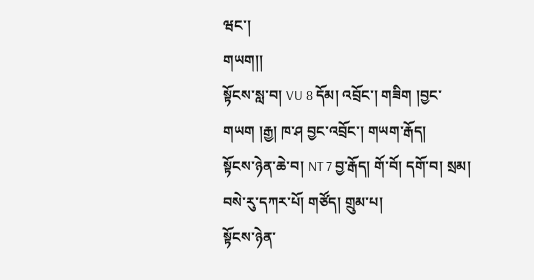ཝང་།
གཡག།།
སྟོངས་སླ་བ། VU 8 དོམ། འབྲོང་། གཟིག །བྱང་གཡག །རྒྱ། ཁ་ཤ བྱང་འབྲོང་། གཡག་རྒོད།
སྟོངས་ཉེན་ཆེ་བ། NT 7 བྱ་རྒོད། གོ་བོ། དགོ་བ། སྲམ། བསེ་རུ་དཀར་པོ། གཙོད། གྲུམ་པ།
སྟོངས་ཉེན་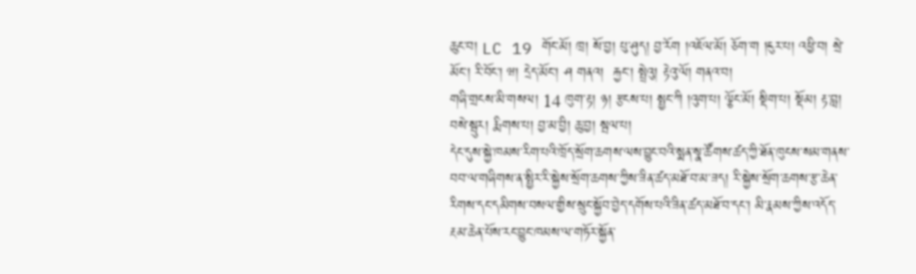ཆུང་བ། LC 19 གོང་མོ། ཁྲ། སོ་བྱ། པུ་ཤུད། བྱ་རོག །འཇོལ་མོ། ཅོག་ག །ངུར་པ། འཕྱི་བ། སྲེ་མོང་། རི་བོང་། ཝ། དྲེད་མོང་། ཤ གནའ།  རྐྱང་། སྤྲེའུ། རྟེའུ་ལོ། གནའ་བ།
གཞི་གྲངས་མི་གསལ། 14 ཁུག་རྟ། ཉ། རྩངས་པ། སྤྱང་ཀི །འུག་པ། ལྕོང་མོ། སྡིག་པ། སྡོམ། རྟ་བླ། བསེ་སྦུར། རྨིགས་པ། བྱ་མ་བྱི། ཆུ་བྱ། སྦལ་པ།
དེང་དུས་སྐྱེ་ཁམས་རིག་པའི་ཁྲོད་སྲོག་ཆགས་ལས་བྱུང་བའི་སྨན་སྣ་ཚོགས་ཚད་ཀྱི་ཐོན་ཁུངས་སམ་གནས་བབ་ལ་གཞིགས་ན་སྤྱིར་རི་སྐྱེས་སྲོག་ཆགས་ཀྱིས་ཟིན་ཚད་མཐོ་བ་མ་ཟད། རི་སྐྱེས་སྲོག་ཆགས་རྩ་ཆེན་རིགས་དང་དམིགས་བསལ་གྱིས་སྲུང་སྐྱོབ་བྱེད་དགོས་པའི་ཟིན་ཚད་མཐོ་བ་དང་། མི་རྣམས་ཀྱིས་འདོད་རྔམ་ཆེན་པོས་རང་བྱུང་ཁམས་ལ་གཏོར་སྐྱོན་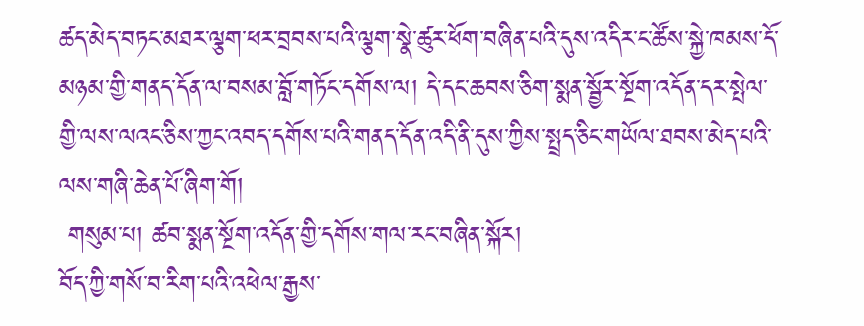ཚད་མེད་བཏང་མཐར་ལྕག་ཕར་བྲབས་པའི་ལྕག་སྣེ་ཚུར་ཕོག་བཞིན་པའི་དུས་འདིར་ང་ཚོས་སྐྱེ་ཁམས་དོ་མཉམ་གྱི་གནད་དོན་ལ་བསམ་བློ་གཏོང་དགོས་ལ། དེ་དང་ཆབས་ཅིག་སྨན་སྦྱོར་སྔོག་འདོན་དར་སྤེལ་གྱི་ལས་ལའང་ཅིས་ཀྱང་འབད་དགོས་པའི་གནད་དོན་འདི་ནི་དུས་ཀྱིས་སྤྲད་ཅིང་གཡོལ་ཐབས་མེད་པའི་ལས་གཞི་ཆེན་པོ་ཞིག་གོ།
 གསུམ་པ། ཚབ་སྨན་སྔོག་འདོན་གྱི་དགོས་གལ་རང་བཞིན་སྐོར།
བོད་ཀྱི་གསོ་བ་རིག་པའི་འཕེལ་རྒྱས་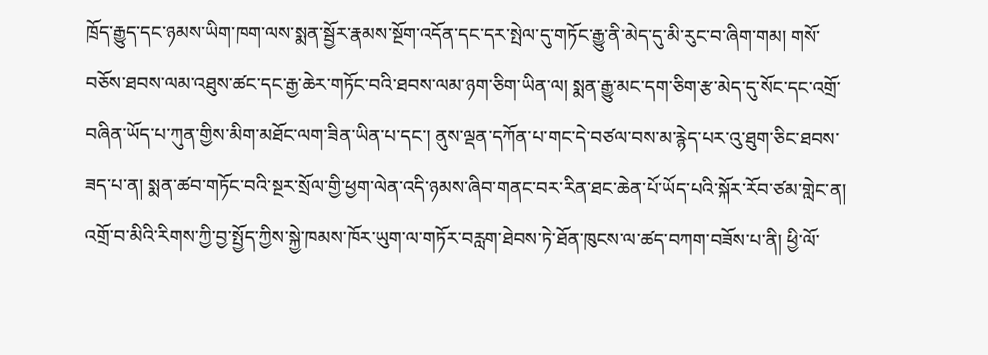ཁྲོད་རྒྱུད་དང་ཉམས་ཡིག་ཁག་ལས་སྨན་སྦྱོར་རྣམས་སྔོག་འདོན་དང་དར་སྤེལ་དུ་གཏོང་རྒྱུ་ནི་མེད་དུ་མི་རུང་བ་ཞིག་གམ། གསོ་བཅོས་ཐབས་ལམ་འཐུས་ཚང་དང་རྒྱ་ཆེར་གཏོང་བའི་ཐབས་ལམ་ཉག་ཅིག་ཡིན་ལ། སྨན་རྒྱུ་མང་དག་ཅིག་རྩ་མེད་དུ་སོང་དང་འགྲོ་བཞིན་ཡོད་པ་ཀུན་གྱིས་མིག་མཐོང་ལག་ཟིན་ཡིན་པ་དང་། ནུས་ལྡན་དཀོན་པ་གང་དེ་བཙལ་བས་མ་རྙེད་པར་འུ་ཐུག་ཅིང་ཐབས་ཟད་པ་ན། སྨན་ཚབ་གཏོང་བའི་སྔར་སྲོལ་གྱི་ཕྱག་ལེན་འདི་ཉམས་ཞིབ་གནང་བར་རིན་ཐང་ཆེན་པོ་ཡོད་པའི་སྐོར་རོབ་ཙམ་གླེང་ན། འགྲོ་བ་མིའི་རིགས་ཀྱི་བྱ་སྤྱོད་ཀྱིས་སྐྱེ་ཁམས་ཁོར་ཡུག་ལ་གཏོར་བརླག་ཐེབས་ཏེ་ཐོན་ཁུངས་ལ་ཚད་བཀག་བཟོས་པ་ནི། ཕྱི་ལོ་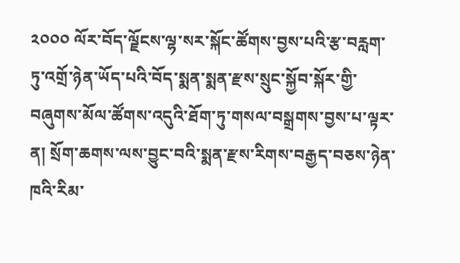༢༠༠༠ ལོར་བོད་ལྗོངས་ལྷ་སར་སྐོང་ཚོགས་བྱས་པའི་རྩ་བརླག་ཏུ་འགྲོ་ཉེན་ཡོད་པའི་བོད་སྨན་སྨན་རྫས་སྲུང་སྐྱོབ་སྐོར་གྱི་བཞུགས་མོལ་ཚོགས་འདུའི་ཐོག་ཏུ་གསལ་བསྒྲགས་བྱས་པ་ལྟར་ན། སྲོག་ཆགས་ལས་བྱུང་བའི་སྨན་རྫས་རིགས་བརྒྱད་བཅས་ཉེན་ཁའི་རིམ་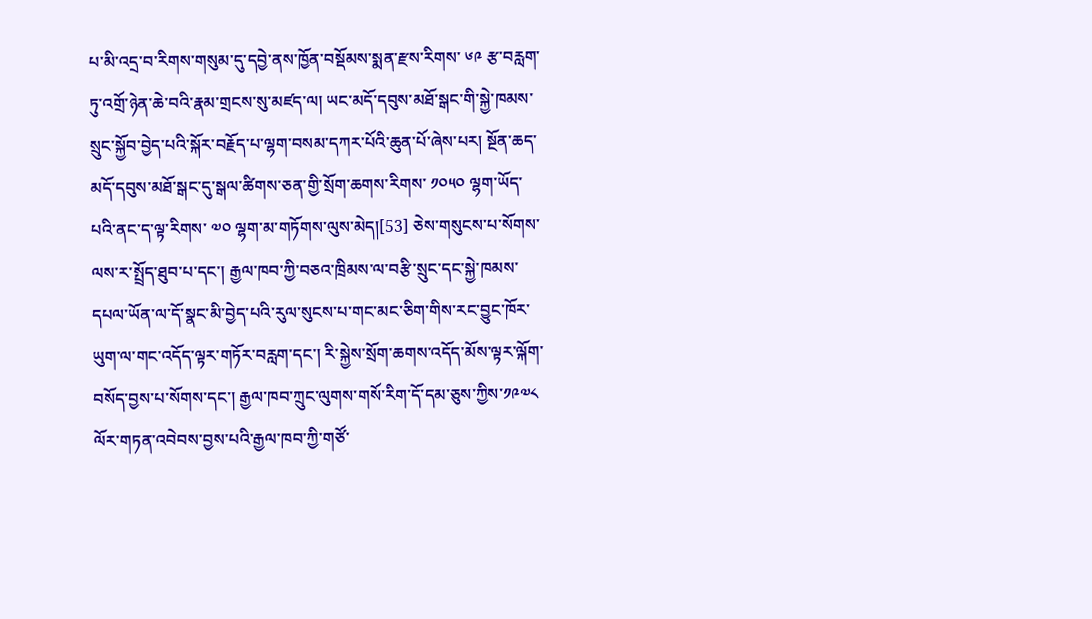པ་མི་འདྲ་བ་རིགས་གསུམ་དུ་དབྱེ་ནས་ཁྱོན་བསྡོམས་སྨན་རྫས་རིགས་ ༦༩ རྩ་བརླག་ཏུ་འགྲོ་ཉེན་ཆེ་བའི་རྣམ་གྲངས་སུ་མཛད་ལ། ཡང་མདོ་དབུས་མཐོ་སྒང་གི་སྐྱེ་ཁམས་སྲུང་སྐྱོབ་བྱེད་པའི་སྐོར་བརྗོད་པ་ལྷག་བསམ་དཀར་པོའི་ཆུན་པོ་ཞེས་པར། སྔོན་ཆད་མདོ་དབུས་མཐོ་སྒང་དུ་སྒལ་ཚིགས་ཅན་གྱི་སྲོག་ཆགས་རིགས་ ༡༠༥༠ ལྷག་ཡོད་པའི་ནང་ད་ལྟ་རིགས་ ༧༠ ལྷག་མ་གཏོགས་ལུས་མེད།[53] ཅེས་གསུངས་པ་སོགས་ལས་ར་སྤྲོད་ཐུབ་པ་དང་། རྒྱལ་ཁབ་ཀྱི་བཅའ་ཁྲིམས་ལ་བརྩི་སྲུང་དང་སྐྱེ་ཁམས་དཔལ་ཡོན་ལ་དོ་སྣང་མི་བྱེད་པའི་རུལ་སུངས་པ་གང་མང་ཅིག་གིས་རང་བྱུང་ཁོར་ཡུག་ལ་གང་འདོད་ལྟར་གཏོར་བརླག་དང་། རི་སྐྱེས་སྲོག་ཆགས་འདོད་མོས་ལྟར་ལྐོག་བསོད་བྱས་པ་སོགས་དང་། རྒྱལ་ཁབ་ཀྲུང་ལུགས་གསོ་རིག་དོ་དམ་ཅུས་ཀྱིས་༡༩༧༨ ལོར་གཏན་འབེབས་བྱས་པའི་རྒྱལ་ཁབ་ཀྱི་གཙོ་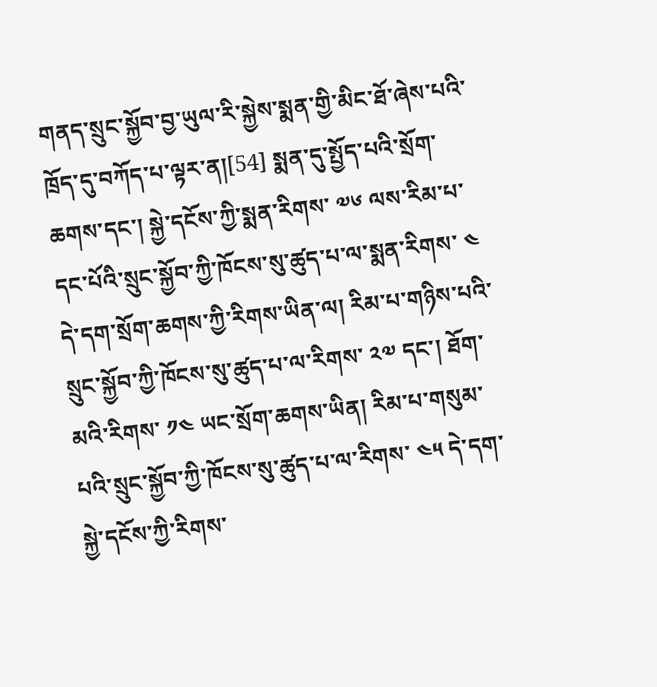གནད་སྲུང་སྐྱོབ་བྱ་ཡུལ་རི་སྐྱེས་སྨན་གྱི་མིང་ཐོ་ཞེས་པའི་ཁྲོད་དུ་བཀོད་པ་ལྟར་ན།[54] སྨན་དུ་སྤྱོད་པའི་སྲོག་ཆགས་དང་། སྐྱེ་དངོས་ཀྱི་སྨན་རིགས་ ༧༦ ལས་རིམ་པ་དང་པོའི་སྲུང་སྐྱོབ་ཀྱི་ཁོངས་སུ་ཚུད་པ་ལ་སྨན་རིགས་ ༤ དེ་དག་སྲོག་ཆགས་ཀྱི་རིགས་ཡིན་ལ། རིམ་པ་གཉིས་པའི་སྲུང་སྐྱོབ་ཀྱི་ཁོངས་སུ་ཚུད་པ་ལ་རིགས་ ༢༧ དང་། ཐོག་མའི་རིགས་ ༡༤ ཡང་སྲོག་ཆགས་ཡིན། རིམ་པ་གསུམ་པའི་སྲུང་སྐྱོབ་ཀྱི་ཁོངས་སུ་ཚུད་པ་ལ་རིགས་ ༤༥ དེ་དག་སྐྱེ་དངོས་ཀྱི་རིགས་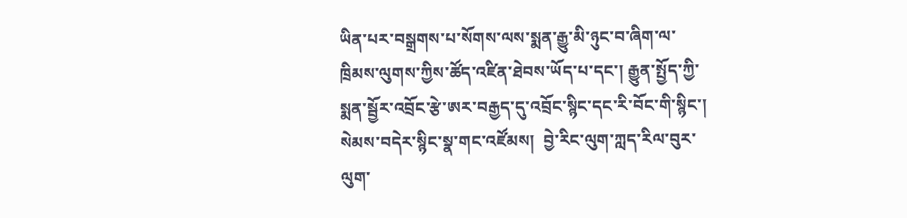ཡིན་པར་བསྒྲགས་པ་སོགས་ལས་སྨན་རྒྱུ་མི་ཉུང་བ་ཞིག་ལ་ཁྲིམས་ལུགས་ཀྱིས་ཚོད་འཛིན་ཐེབས་ཡོད་པ་དང་། རྒྱུན་སྤྱོད་ཀྱི་སྨན་སྦྱོར་འབྲོང་རྩེ་ཨར་བརྒྱད་དུ་འབྲོང་སྙིང་དང་རི་བོང་གི་སྙིང་། སེམས་བདེར་སྙིང་སྣ་གང་འཛོམས།  བྱེ་རིང་ལུག་ཀླད་རིལ་བུར་ལུག་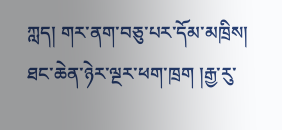ཀླད། གར་ནག་བཅུ་པར་དོམ་མཁྲིས། ཐང་ཆེན་ཉེར་ལྔར་ཕག་ཁྲག །རྒྱ་རུ་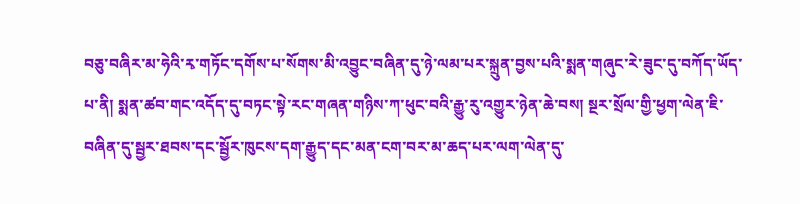བཅུ་བཞིར་མ་ཧེའི་རྭ་གཏོང་དགོས་པ་སོགས་མི་འབྱུང་བཞིན་དུ་ཉེ་ལམ་པར་སྐྲུན་བྱས་པའི་སྨན་གཞུང་རེ་ཟུང་དུ་བཀོད་ཡོད་པ་ནི། སྨན་ཚབ་གང་འདོད་དུ་བཏང་སྟེ་རང་གཞན་གཉིས་ཀ་ཕུང་བའི་རྒྱུ་རུ་འགྱུར་ཉེན་ཆེ་བས། སྔར་སྲོལ་གྱི་ཕྱག་ལེན་ཇི་བཞིན་དུ་སྦྱར་ཐབས་དང་སྦྱོར་ཁུངས་དག་རྒྱུད་དང་མན་ངག་བར་མ་ཆད་པར་ལག་ལེན་དུ་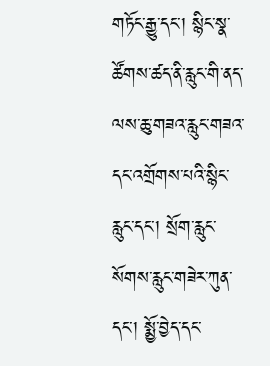གཏོང་རྒྱུ་དང་། སྙིང་སྣ་ཚོགས་ཚད་ནི་རླུང་གི་ནད་ལས་ཆུ་གཟའ་རླུང་གཟའ་དང་འགྲོགས་པའི་སྙིང་རླུང་དང་། སྲོག་རླུང་སོགས་རླུང་གཟེར་ཀུན་དང་། སྨྱོ་བྱེད་དང་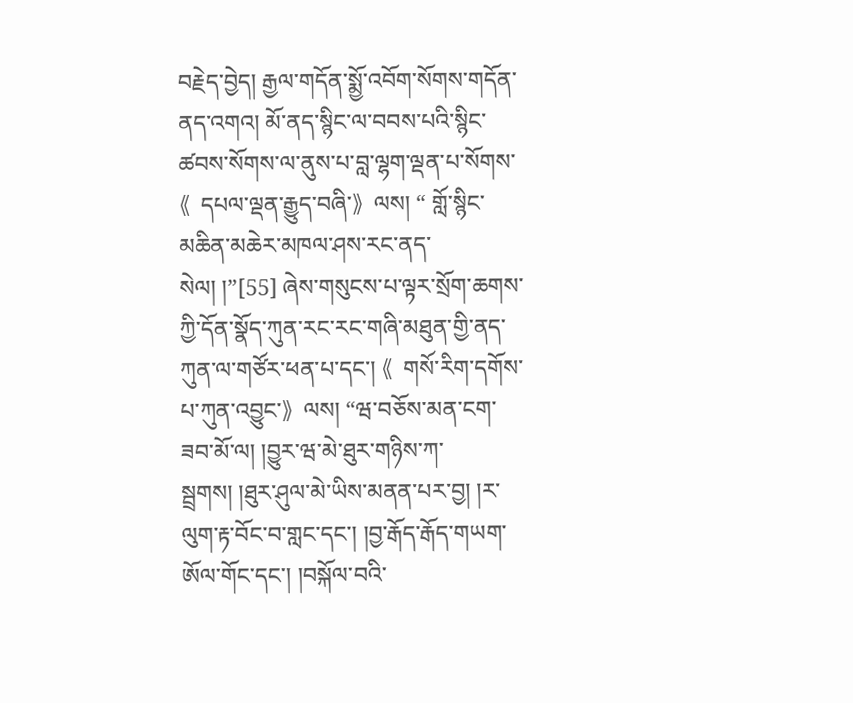བརྗེད་བྱེད། རྒྱལ་གདོན་སྨྱོ་འབོག་སོགས་གདོན་ནད་འགའ། མོ་ནད་སྙིང་ལ་བབས་པའི་སྙིང་ཚབས་སོགས་ལ་ནུས་པ་བླ་ལྷག་ལྡན་པ་སོགས་ 《  དཔལ་ལྡན་རྒྱུད་བཞི་》  ལས། “ གློ་སྙིང་མཆིན་མཆེར་མཁལ་ཤས་རང་ནད་སེལ། །”[55] ཞེས་གསུངས་པ་ལྟར་སྲོག་ཆགས་ཀྱི་དོན་སྣོད་ཀུན་རང་རང་གཞི་མཐུན་གྱི་ནད་ཀུན་ལ་གཙོར་ཕན་པ་དང་། 《  གསོ་རིག་དགོས་པ་ཀུན་འབྱུང་》  ལས། “ཝ་བཅོས་མན་ངག་ཟབ་མོ་ལ། །བྱུར་ཝ་མེ་ཐུར་གཉིས་ཀ་སྦྲགས། །ཐུར་ཤུལ་མེ་ཡིས་མནན་པར་བྱ། །ར་ལུག་རྟ་བོང་བ་གླང་དང་། །བྱ་རྒོད་རྒོད་གཡག་ཨོལ་གོང་དང་། །བསྐོལ་བའི་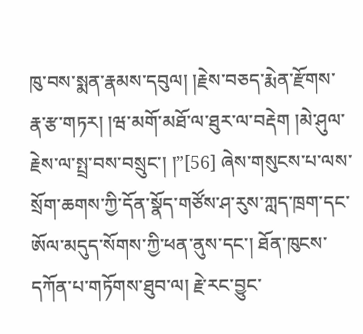ཁུ་བས་སྨན་རྣམས་དབུལ། །རྗེས་བཅད་རྨེན་རྫོགས་རྣ་རྩ་གཏར། །ཝ་མགོ་མཐོ་ལ་ཐུར་ལ་བརྡེག །མེ་ཤུལ་རྗེས་ལ་སྤྲ་བས་བསྲུང་། །”[56] ཞེས་གསུངས་པ་ལས་སྲོག་ཆགས་ཀྱི་དོན་སྣོད་གཙོས་ཤ་རུས་ཀླད་ཁྲག་དང་ཨོལ་མདུད་སོགས་ཀྱི་ཕན་ནུས་དང་། ཐོན་ཁུངས་དཀོན་པ་གཏོགས་ཐུབ་ལ། རྗེ་རང་བྱུང་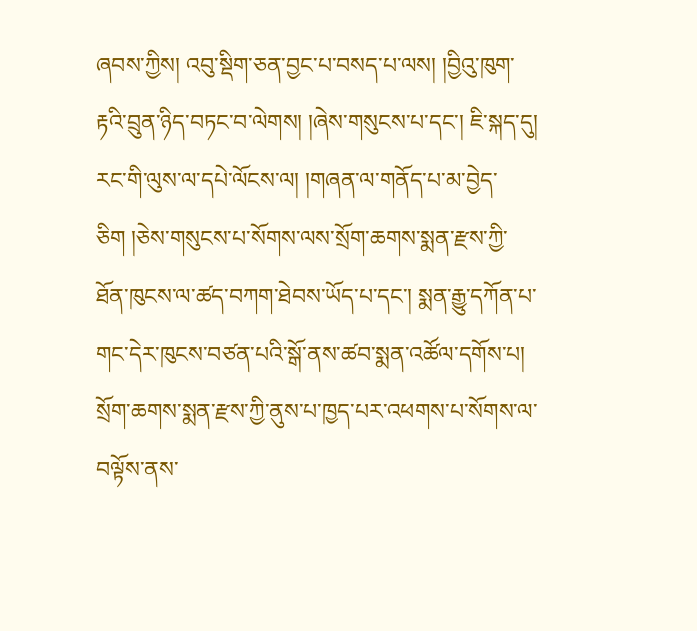ཞབས་ཀྱིས། འབུ་སྡིག་ཅན་བྱང་པ་བསད་པ་ལས། །བྱིའུ་ཁུག་རྟའི་བྲུན་ཉིད་བཏང་བ་ལེགས། །ཞེས་གསུངས་པ་དང་། ཇི་སྐད་དུ།  རང་གི་ལུས་ལ་དཔེ་ལོངས་ལ། །གཞན་ལ་གནོད་པ་མ་བྱེད་ཅིག །ཅེས་གསུངས་པ་སོགས་ལས་སྲོག་ཆགས་སྨན་རྫས་ཀྱི་ཐོན་ཁུངས་ལ་ཚད་བཀག་ཐེབས་ཡོད་པ་དང་། སྨན་རྒྱུ་དཀོན་པ་གང་དེར་ཁུངས་བཙན་པའི་སྒོ་ནས་ཚབ་སྨན་འཚོལ་དགོས་པ། སྲོག་ཆགས་སྨན་རྫས་ཀྱི་ནུས་པ་ཁྱད་པར་འཕགས་པ་སོགས་ལ་བལྟོས་ནས་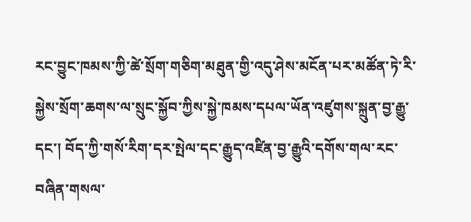རང་བྱུང་ཁམས་ཀྱི་ཚེ་སྲོག་གཅིག་མཐུན་གྱི་འདུ་ཤེས་མངོན་པར་མཚོན་ཏེ་རི་སྐྱེས་སྲོག་ཆགས་ལ་སྲུང་སྐྱོབ་ཀྱིས་སྐྱེ་ཁམས་དཔལ་ཡོན་འཛུགས་སྐྲུན་བྱ་རྒྱུ་དང་། བོད་ཀྱི་གསོ་རིག་དར་སྤེལ་དང་རྒྱུད་འཛིན་བྱ་རྒྱུའི་དགོས་གལ་རང་བཞིན་གསལ་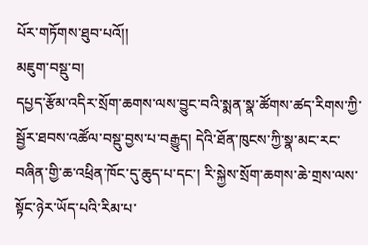པོར་གཏོགས་ཐུབ་པའོ།།
མཇུག་བསྡུ་བ།
དཔྱད་རྩོམ་འདིར་སྲོག་ཆགས་ལས་བྱུང་བའི་སྨན་སྣ་ཚོགས་ཚད་རིགས་ཀྱི་སྦྱོར་ཐབས་འཚོལ་བསྡུ་བྱས་པ་བརྒྱུད། དེའི་ཐོན་ཁུངས་ཀྱི་སྣ་མང་རང་བཞིན་གྱི་ཆ་འཕྲིན་ཁོང་དུ་ཆུད་པ་དང་། རི་སྐྱེས་སྲོག་ཆགས་ཆེ་གྲས་ལས་སྟོང་ཉེར་ཡོད་པའི་རིམ་པ་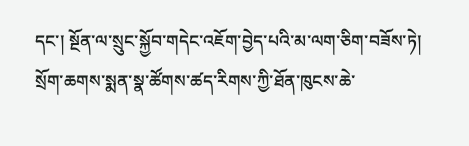དང་། སྔོན་ལ་སྲུང་སྐྱོབ་གདེང་འཇོག་བྱེད་པའི་མ་ལག་ཅིག་བཟོས་ཏེ། སྲོག་ཆགས་སྨན་སྣ་ཚོགས་ཚད་རིགས་ཀྱི་ཐོན་ཁུངས་ཆེ་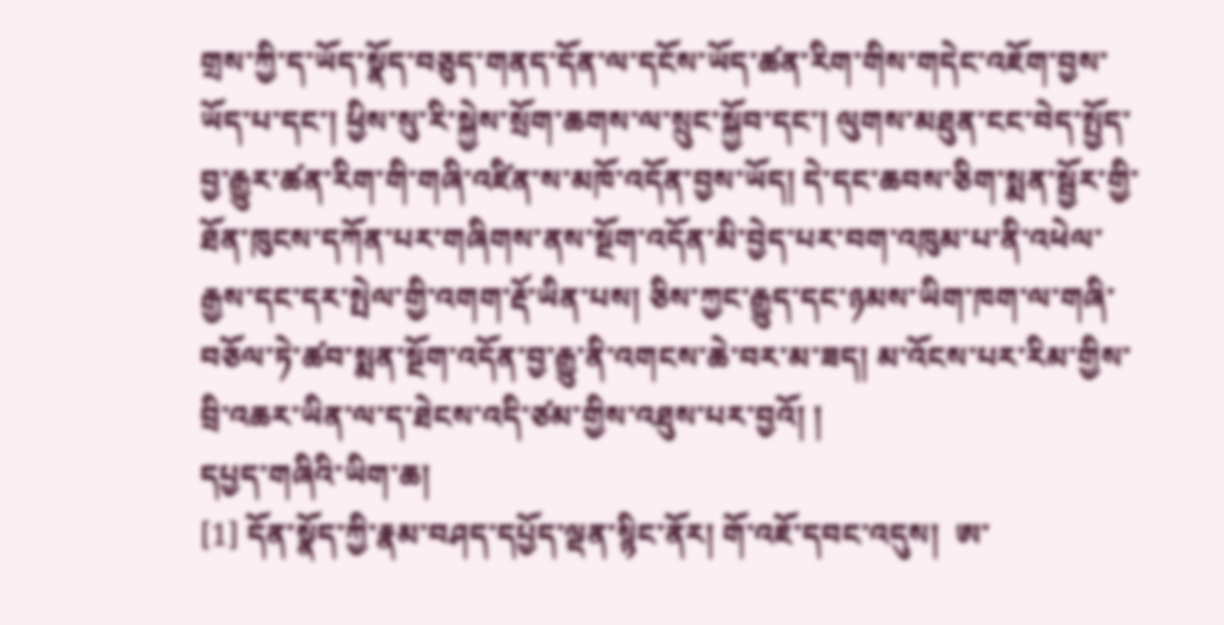གྲས་ཀྱི་ད་ཡོད་སྣོད་བཅུད་གནད་དོན་ལ་དངོས་ཡོད་ཚན་རིག་གིས་གདེང་འཇོག་བྱས་ཡོད་པ་དང་། ཕྱིས་སུ་རི་སྐྱེས་སྲོག་ཆགས་ལ་སྲུང་སྐྱོབ་དང་། ལུགས་མཐུན་ངང་བེད་སྤྱོད་བྱ་རྒྱུར་ཚན་རིག་གི་གཞི་འཛིན་ས་མཁོ་འདོན་བྱས་ཡོད། དེ་དང་ཆབས་ཅིག་སྨན་སྦྱོར་གྱི་ཐོན་ཁུངས་དཀོན་པར་གཞིགས་ནས་སྔོག་འདོན་མི་བྱེད་པར་བག་འཁུམ་པ་ནི་འཕེལ་རྒྱས་དང་དར་སྤེལ་གྱི་འགག་རྡོ་ཡིན་པས། ཅིས་ཀྱང་རྒྱུད་དང་ཉམས་ཡིག་ཁག་ལ་གཞི་བཅོལ་ཏེ་ཚབ་སྨན་སྔོག་འདོན་བྱ་རྒྱུ་ནི་འགངས་ཆེ་བར་མ་ཟད། མ་འོངས་པར་རིམ་གྱིས་བྲི་འཆར་ཡིན་ལ་ད་ཐེངས་འདི་ཙམ་གྱིས་འཐུས་པར་བྱའོ། །
དཔྱད་གཞིའི་ཡིག་ཆ།
[1] དོན་སྣོད་ཀྱི་རྣམ་བཤད་དཔྱོད་ལྡན་སྙིང་ནོར། གོ་འཇོ་དབང་འདུས།  ཨ་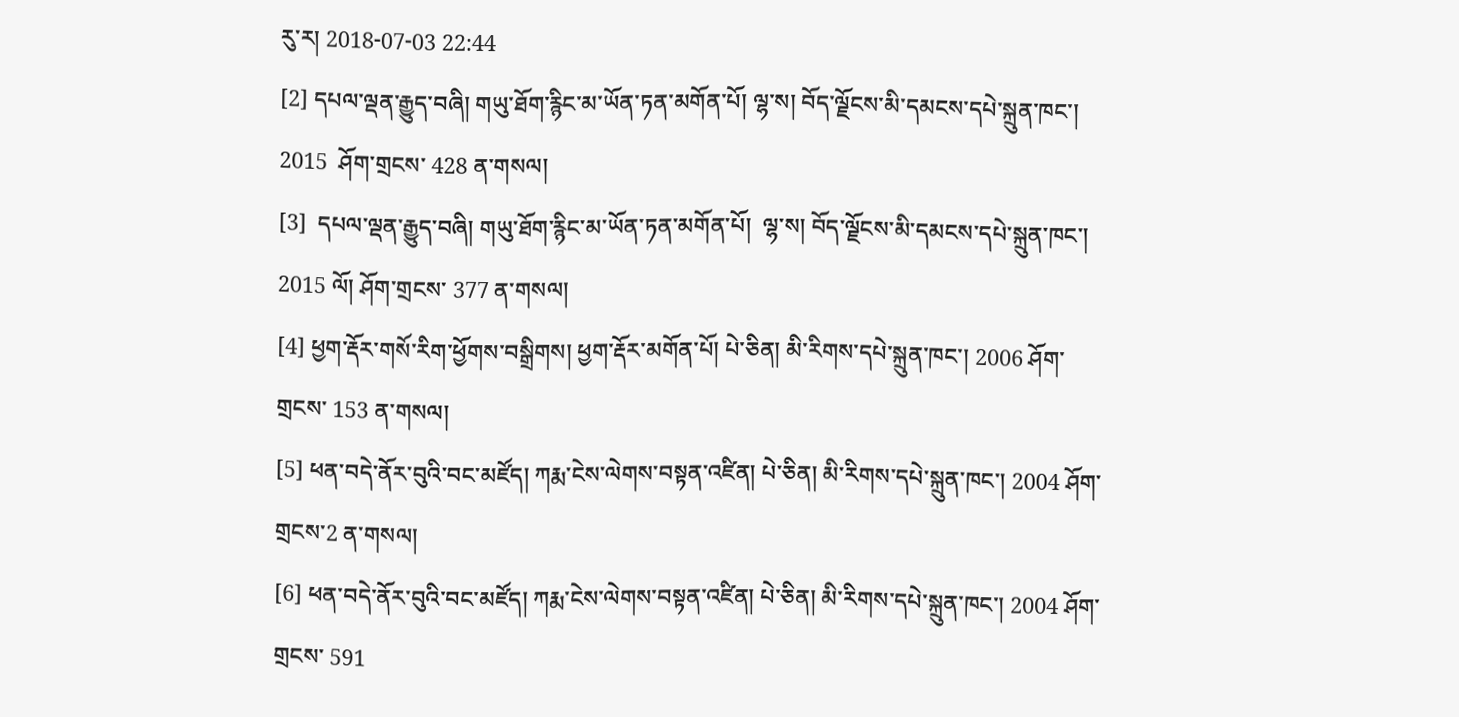རུ་ར། 2018-07-03 22:44
[2] དཔལ་ལྡན་རྒྱུད་བཞི། གཡུ་ཐོག་རྙིང་མ་ཡོན་ཏན་མགོན་པོ། ལྷ་ས། བོད་ལྗོངས་མི་དམངས་དཔེ་སྐྲུན་ཁང་། 2015  ཤོག་གྲངས་ 428 ན་གསལ།
[3]  དཔལ་ལྡན་རྒྱུད་བཞི། གཡུ་ཐོག་རྙིང་མ་ཡོན་ཏན་མགོན་པོ།  ལྷ་ས། བོད་ལྗོངས་མི་དམངས་དཔེ་སྐྲུན་ཁང་། 2015 ལོ། ཤོག་གྲངས་ 377 ན་གསལ།
[4] ཕྱག་རྡོར་གསོ་རིག་ཕྱོགས་བསྒྲིགས། ཕྱག་རྡོར་མགོན་པོ། པེ་ཅིན། མི་རིགས་དཔེ་སྐྲུན་ཁང་། 2006 ཤོག་གྲངས་ 153 ན་གསལ།
[5] ཕན་བདེ་ནོར་བུའི་བང་མཛོད། ཀརྨ་ངེས་ལེགས་བསྟན་འཛིན། པེ་ཅིན། མི་རིགས་དཔེ་སྐྲུན་ཁང་། 2004 ཤོག་གྲངས་2 ན་གསལ།
[6] ཕན་བདེ་ནོར་བུའི་བང་མཛོད། ཀརྨ་ངེས་ལེགས་བསྟན་འཛིན། པེ་ཅིན། མི་རིགས་དཔེ་སྐྲུན་ཁང་། 2004 ཤོག་གྲངས་ 591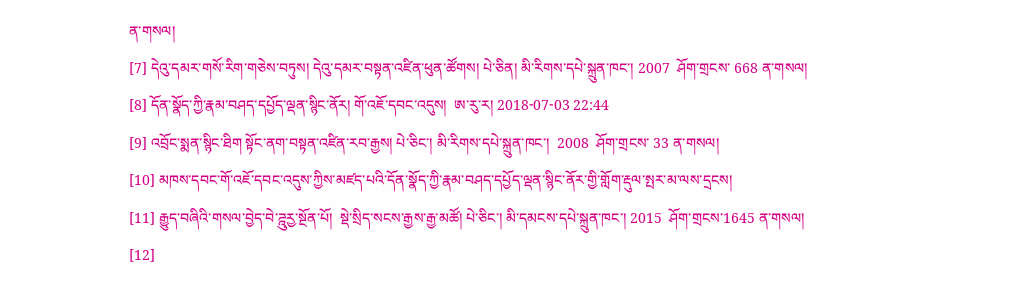ན་གསལ།
[7] དེའུ་དམར་གསོ་རིག་གཅེས་བཏུས། དེའུ་དམར་བསྟན་འཛིན་ཕུན་ཚོགས། པེ་ཅིན། མི་རིགས་དཔེ་སྐྲུན་ཁང་། 2007  ཤོག་གྲངས་ 668 ན་གསལ།
[8] དོན་སྣོད་ཀྱི་རྣམ་བཤད་དཔྱོད་ལྡན་སྙིང་ནོར། གོ་འཇོ་དབང་འདུས།  ཨ་རུ་ར། 2018-07-03 22:44
[9] འབྲོང་སྨན་སྙིང་ཐིག སྟོང་ནག་བསྟན་འཛིན་རབ་རྒྱས། པེ་ཅིང་། མི་རིགས་དཔེ་སྐྲུན་ཁང་།  2008  ཤོག་གྲངས་ 33 ན་གསལ།
[10] མཁས་དབང་གོ་འཇོ་དབང་འདུས་ཀྱིས་མཛད་པའི་དོན་སྣོད་ཀྱི་རྣམ་བཤད་དཔྱོད་ལྡན་སྙིང་ནོར་གྱི་གློག་རྡུལ་སྤར་མ་ལས་དྲངས།
[11] རྒྱུད་བཞིའི་གསལ་བྱེད་བེ་ཌྰུརྱ་སྔོན་པོ།  སྡེ་སྲིད་སངས་རྒྱས་རྒྱ་མཚོ། པེ་ཅིང་། མི་དམངས་དཔེ་སྐྲུན་ཁང་། 2015  ཤོག་གྲངས་1645 ན་གསལ།
[12]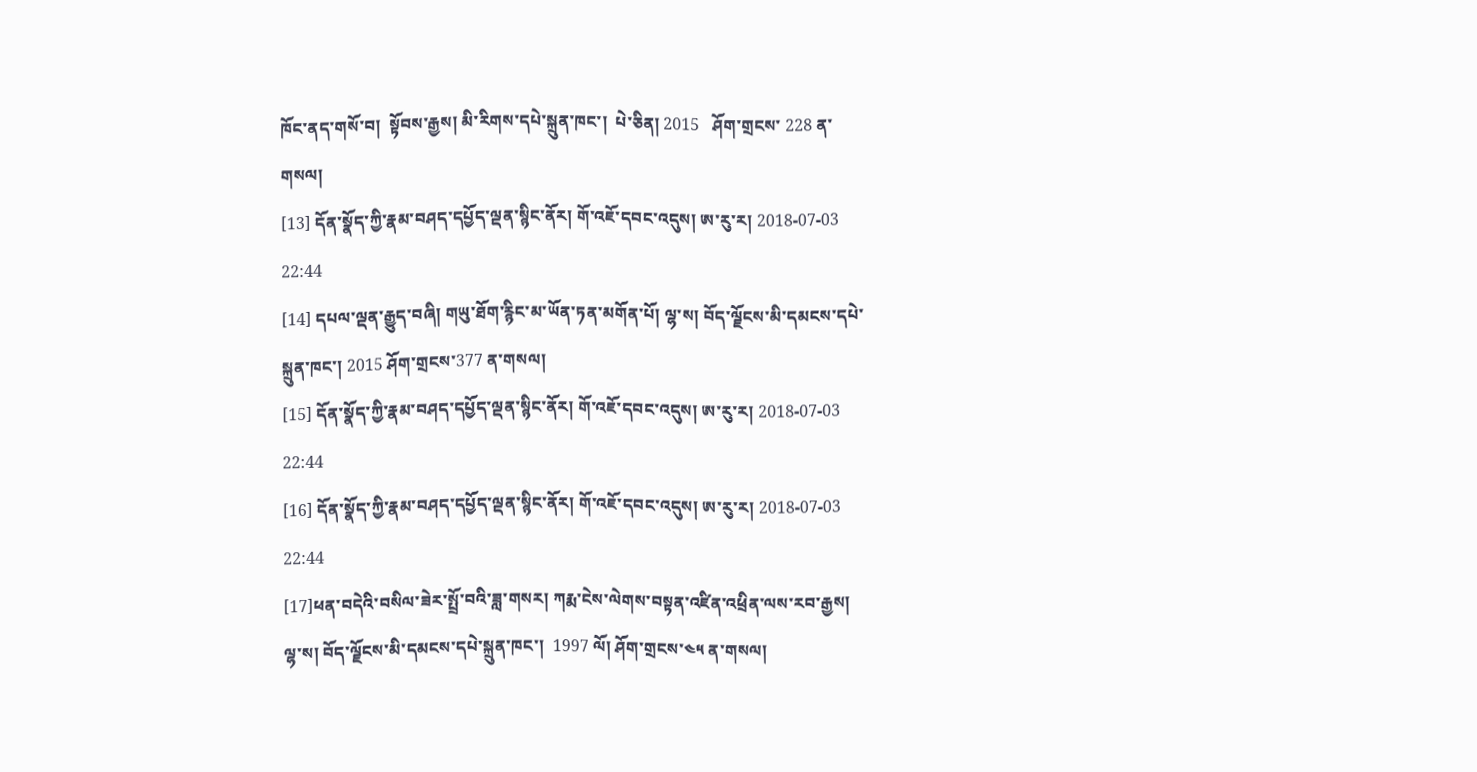ཁོང་ནད་གསོ་བ།  སྟོབས་རྒྱས། མི་རིགས་དཔེ་སྐྲུན་ཁང་།  པེ་ཅིན། 2015   ཤོག་གྲངས་ 228 ན་གསལ།
[13] དོན་སྣོད་ཀྱི་རྣམ་བཤད་དཔྱོད་ལྡན་སྙིང་ནོར། གོ་འཇོ་དབང་འདུས། ཨ་རུ་ར། 2018-07-03 22:44
[14] དཔལ་ལྡན་རྒྱུད་བཞི། གཡུ་ཐོག་རྙིང་མ་ཡོན་ཏན་མགོན་པོ། ལྷ་ས། བོད་ལྗོངས་མི་དམངས་དཔེ་སྐྲུན་ཁང་། 2015 ཤོག་གྲངས་377 ན་གསལ།
[15] དོན་སྣོད་ཀྱི་རྣམ་བཤད་དཔྱོད་ལྡན་སྙིང་ནོར། གོ་འཇོ་དབང་འདུས། ཨ་རུ་ར། 2018-07-03 22:44
[16] དོན་སྣོད་ཀྱི་རྣམ་བཤད་དཔྱོད་ལྡན་སྙིང་ནོར། གོ་འཇོ་དབང་འདུས། ཨ་རུ་ར། 2018-07-03 22:44
[17]ཕན་བདེའི་བསིལ་ཟེར་སྤྲོ་བའི་ཟླ་གསར། ཀརྨ་ངེས་ལེགས་བསྟན་འཛིན་འཕྲིན་ལས་རབ་རྒྱས། ལྷ་ས། བོད་ལྗོངས་མི་དམངས་དཔེ་སྐྲུན་ཁང་།  1997 ལོ། ཤོག་གྲངས་༤༥ ན་གསལ།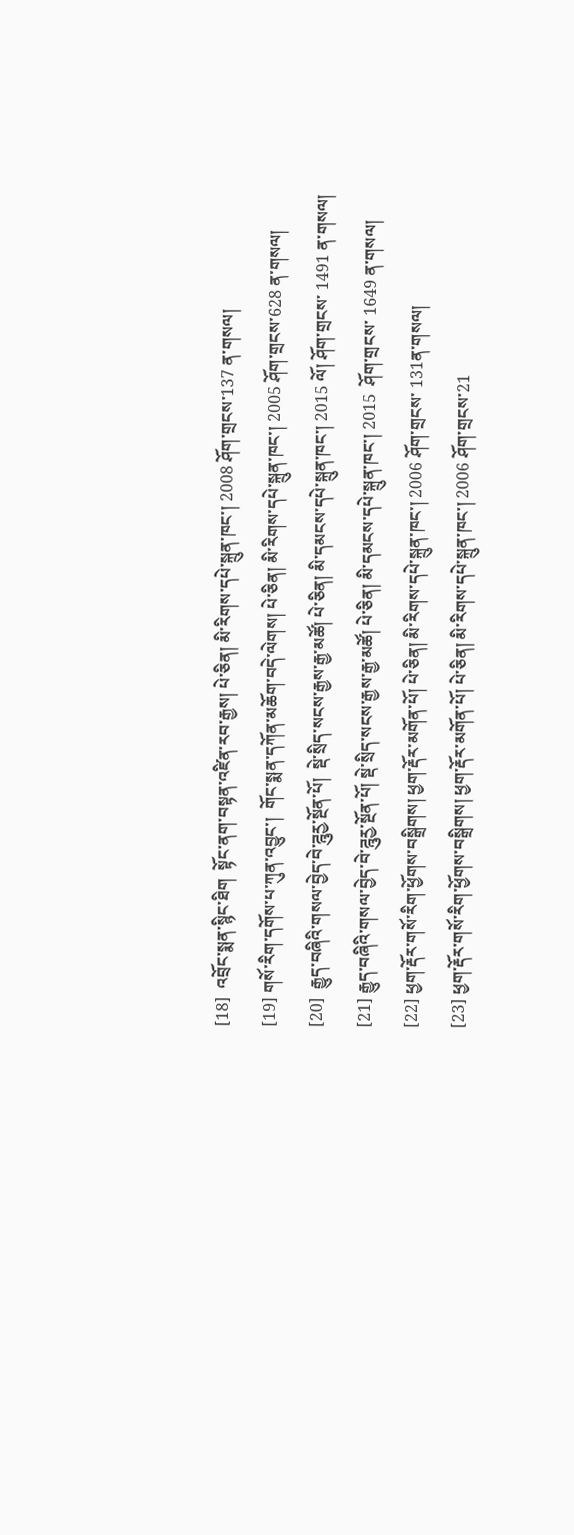[18]  འབྲོང་སྨན་སྙིང་ཐིག  སྟོང་ནག་བསྟན་འཛིན་རབ་རྒྱས། པེ་ཅིན། མི་རིགས་དཔེ་སྐྲུན་ཁང་། 2008 ཤོག་གྲངས་137 ན་གསལ།
[19] གསོ་རིག་དགོས་པ་ཀུན་འབྱུང་།  གོང་སྨན་དཀོན་མཆོག་བདེ་ལེགས། པེ་ཅིན། མི་རིགས་དཔེ་སྐྲུན་ཁང་། 2005 ཤོག་གྲངས་628 ན་གསལ།
[20]  རྒྱུད་བཞིའི་གསལ་བྱེད་བེ་ཌྰུརྱ་སྔོན་པོ།  སྡེ་སྲིད་སངས་རྒྱས་རྒྱ་མཚོ། པེ་ཅིན། མི་དམངས་དཔེ་སྐྲུན་ཁང་། 2015 ལོ། ཤོག་གྲངས་ 1491 ན་གསལ།
[21] རྒྱུད་བཞིའི་གསལ་བྱེད་བེ་ཌྰུརྱ་སྔོན་པོ། སྡེ་སྲིད་སངས་རྒྱས་རྒྱ་མཚོ། པེ་ཅིན། མི་དམངས་དཔེ་སྐྲུན་ཁང་། 2015  ཤོག་གྲངས་ 1649 ན་གསལ།
[22] ཕྱག་རྡོར་གསོ་རིག་ཕྱོགས་བསྒྲིགས། ཕྱག་རྡོར་མགོན་པོ། པེ་ཅིན། མི་རིགས་དཔེ་སྐྲུན་ཁང་། 2006 ཤོག་གྲངས་ 131ན་གསལ།
[23] ཕྱག་རྡོར་གསོ་རིག་ཕྱོགས་བསྒྲིགས། ཕྱག་རྡོར་མགོན་པོ། པེ་ཅིན། མི་རིགས་དཔེ་སྐྲུན་ཁང་། 2006 ཤོག་གྲངས་21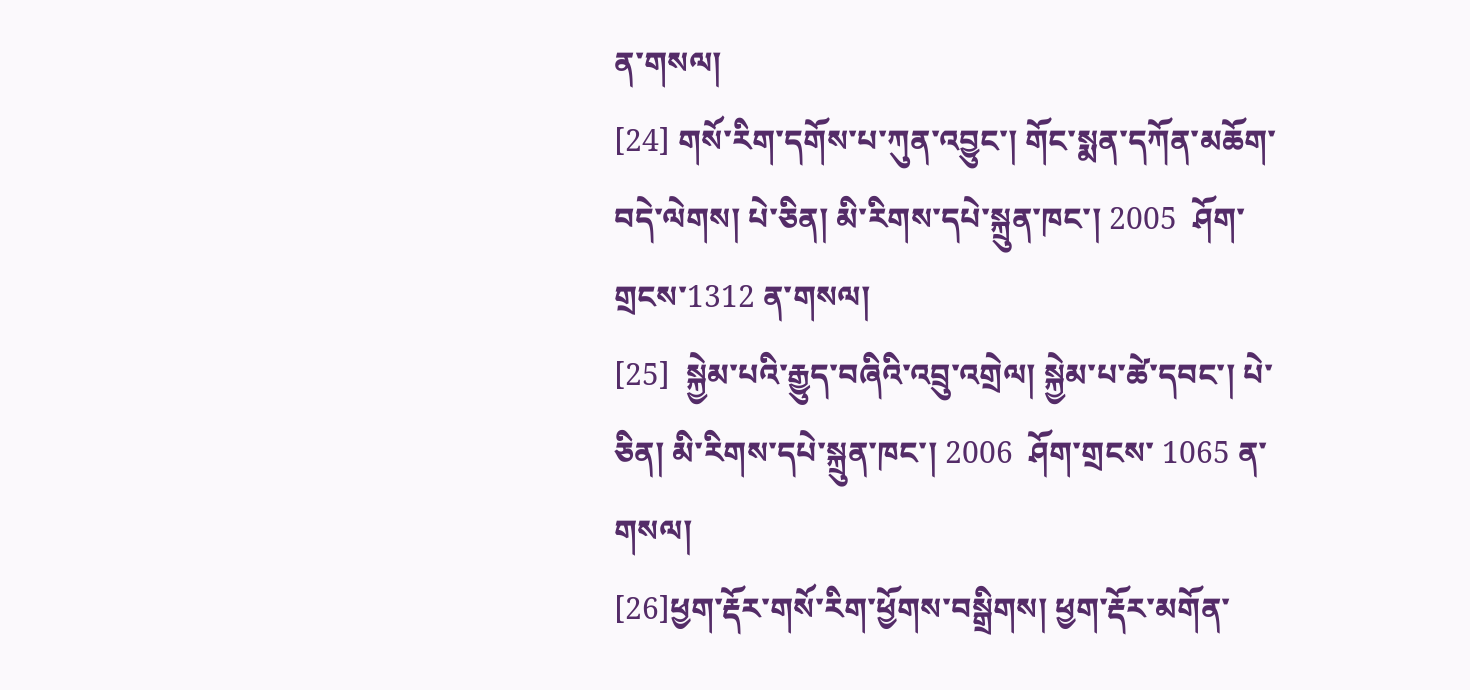ན་གསལ།
[24] གསོ་རིག་དགོས་པ་ཀུན་འབྱུང་། གོང་སྨན་དཀོན་མཆོག་བདེ་ལེགས། པེ་ཅིན། མི་རིགས་དཔེ་སྐྲུན་ཁང་། 2005  ཤོག་གྲངས་1312 ན་གསལ།
[25]  སྐྱེམ་པའི་རྒྱུད་བཞིའི་འབྲུ་འགྲེལ། སྐྱེམ་པ་ཚེ་དབང་། པེ་ཅིན། མི་རིགས་དཔེ་སྐྲུན་ཁང་། 2006  ཤོག་གྲངས་ 1065 ན་གསལ།
[26]ཕྱག་རྡོར་གསོ་རིག་ཕྱོགས་བསྒྲིགས། ཕྱག་རྡོར་མགོན་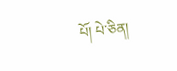པོ། པེ་ཅིན།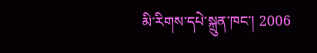མི་རིགས་དཔེ་སྐྲུན་ཁང་། 2006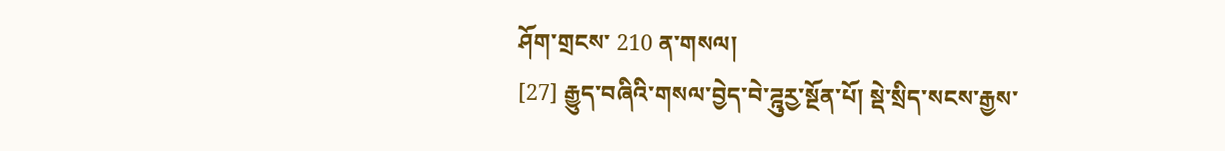ཤོག་གྲངས་ 210 ན་གསལ།
[27] རྒྱུད་བཞིའི་གསལ་བྱེད་བེ་ཌྰུརྱ་སྔོན་པོ། སྡེ་སྲིད་སངས་རྒྱས་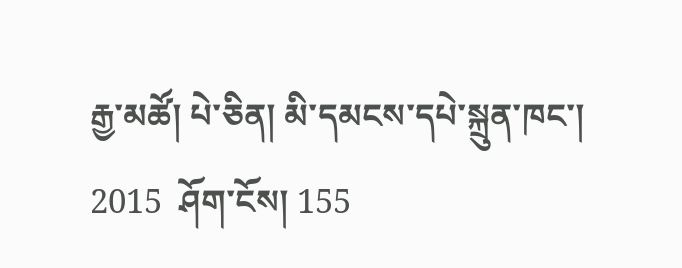རྒྱ་མཚོ། པེ་ཅིན། མི་དམངས་དཔེ་སྐྲུན་ཁང་། 2015  ཤོག་ངོས། 155